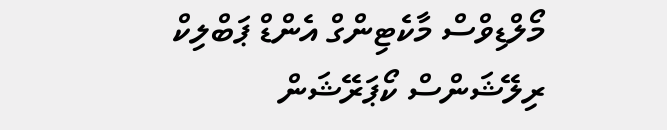މޯލްޑިވްސް މާކެޓިންގް އެންޑް ޕަބްލިކް ރިލޭޝަންސް ކޯޕަރޭޝަން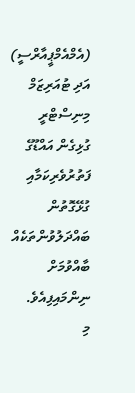(އެމްއެމްޕީއާރްސީ) އަދި ޓުއަރިޒަމް މިނިސްޓްރީ ގުޅިގެން އައްޑޫގެ ފަތުރުވެރިކަމާއި ގުޅޭގޮތުން ބައްދަލުވުންތަކެއް ބާއްވުމަށް ނިންމައިފިއެވެ.
މި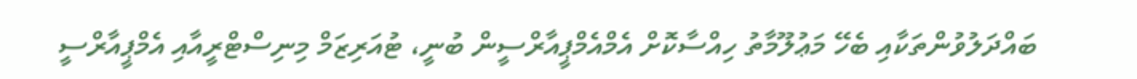ބައްދަލުވުންތަކާއި ބެހޭ މަޢުލޫމާތު ހިއްސާކޮށް އެމްއެމްޕީއާރްސީން ބުނީ، ޓުއަރިޒަމް މިނިސްޓްރީއާއި އެމްޕީއާރްސީ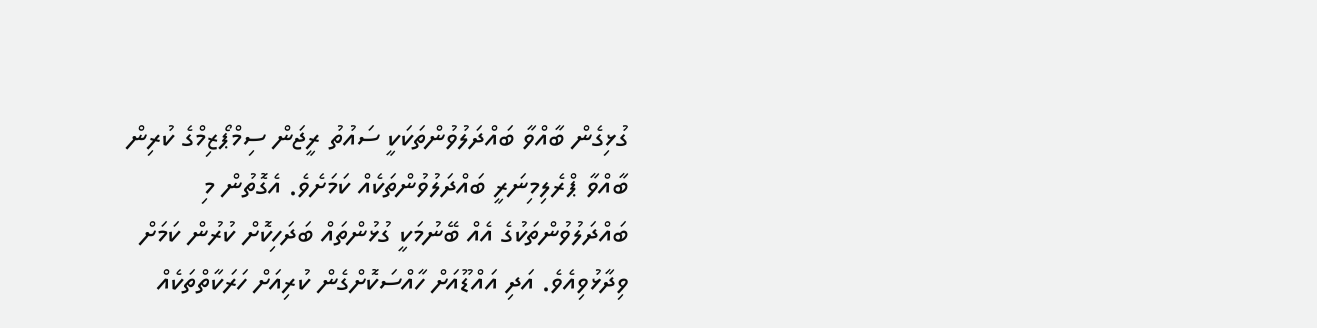ގުޅިގެން ބާއްވާ ބައްދަލުވުންތަކަކީ ސައުތު ރީޖަން ސިމްޕޯޒިމްގެ ކުރިން ބާއްވާ ޕްރެލިމިނަރީ ބައްދަލުވުންތަކެއް ކަމަށެވެ. އެގޮތުން މި ބައްދަލުވުންތަކުގެ އެއް ބޭނުމަކީ ގުޅުންތައް ބަދަހިކޮށް ކުރުން ކަމަށް ވިދާޅުވިއެވެ. އަދި އައްޑޫއަށް ހާއްސަކޮށްގެން ކުރިއަށް ހަރަކާތްތަކެއް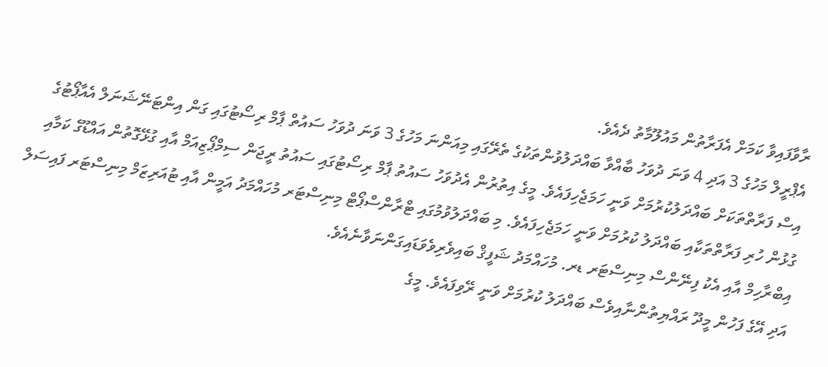ރާވާފައިވާ ކަމަށް އެފަރާތުން މައުލޫމާތު ދެއެވެ.
އެޕްރީލް މަހުގެ 3 އަދި 4 ވަނަ ދުވަހު ބާއްވާ ބައްދަލުވުންތަކުގެ ތެރޭގައި މިއަންނަ މަހުގެ 3 ވަނަ ދުވަހު ސައުތް ޕާމް ރިސޯޓުގައި ގަން އިންޓަނޭޝަނަލް އެއާޕޯޓުގެ އިސް ފަރާތްތަކަށް ބައްދަލުކުރުމަށް ވަނީ ހަމަޖެހިފައެވެ. މީގެ އިތުރުން އެދުވަހު ސައުތު ޕާމް ރިސޯޓުގައި ސައުތު ރީޖަން ސިމްޕޯޒިއަމް އާއި ގުޅޭގޮތުން އައްޑޫގެ ކަމާއި ގުޅުން ހުރި ފަރާތްތަކާއި ބައްދަލު ކުރުމަށް ވަނީ ހަމަޖެހިފައެވެ. މި ބައްދަލުވުމުގައި ޓްރާންސްޕޯޓް މިނިސްޓަރ މުހައްމަދު އަމީން އާއި ޓުއަރިޒަމް މިނިސްޓަރ ފައިސަލް އިބްރާހިމް އާއި އެކު ފިނޭންސް މިނިސްޓަރ ޑރ. މުހައްމަދު ޝަފީޤް ބައިވެރިވެވަޑައިގަންނަވާނެއެވެ.
އަދި އޭގެ ފަހުން މީދޫ ރައްޔިތުންނާއިވެސް ބައްދަލު ކުރުމަށް ވަނީ ރޭވިފައެވެ. މީގެ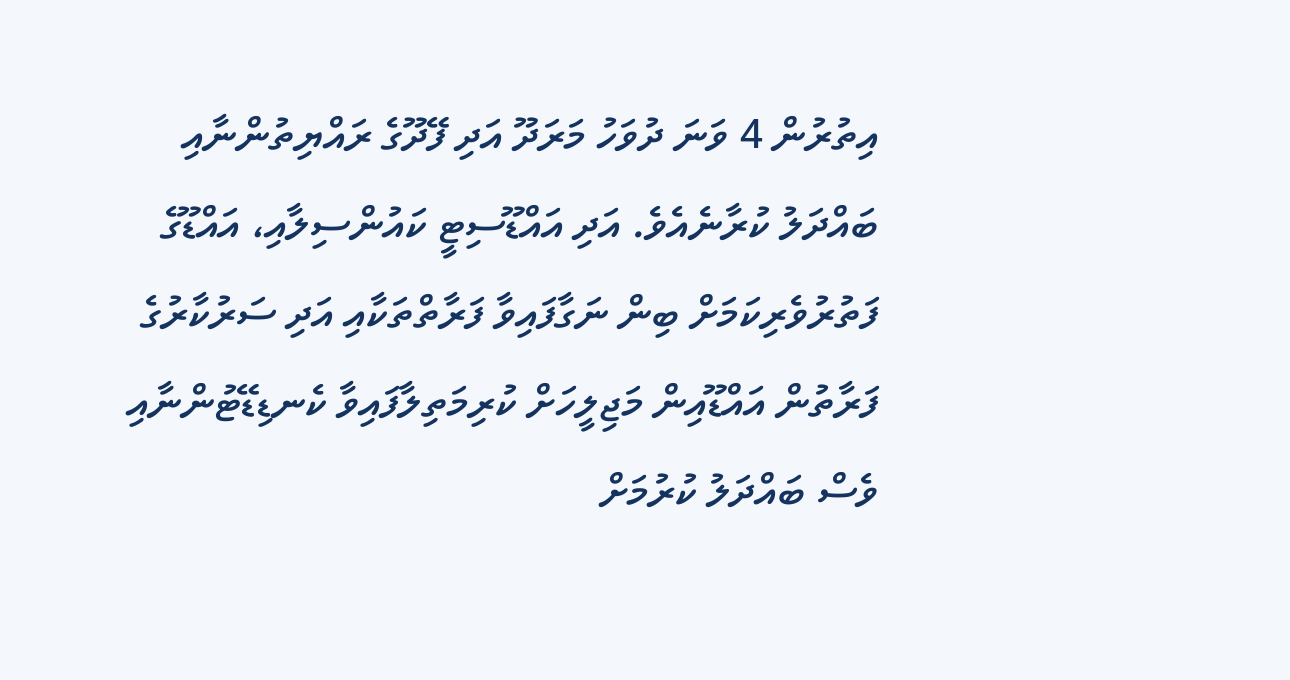އިތުރުން 4 ވަނަ ދުވަހު މަރަދޫ އަދި ފޭދޫގެ ރައްޔިތުންނާއި ބައްދަލު ކުރާނެއެވެ. އަދި އައްޑޫސިޓީ ކައުންސިލާއި، އައްޑޫގެ ފަތުރުވެރިކަމަށް ބިން ނަގާފައިވާ ފަރާތްތަކާއި އަދި ސަރުކާރުގެ ފަރާތުން އައްޑޫއިން މަޖިލީހަށް ކުރިމަތިލާފައިވާ ކެނޑިޑޭޓުންނާއި ވެސް ބައްދަލު ކުރުމަށް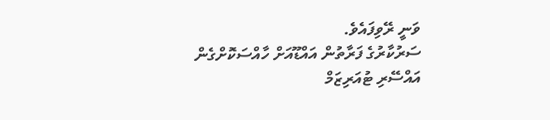ވަނީ ރޭވިފައެވެ.
ސަރުކާރުގެ ފަރާތުން އައްޑޫއަށް ހާއްސަކޮށްގެން އައްސޭރި ޓުއަރިޒަމް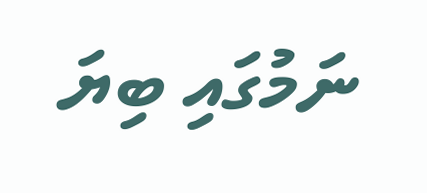ނަމުގައި ބިޔަ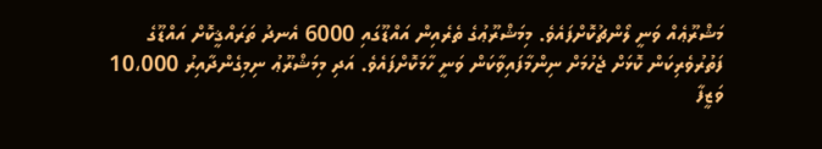މަޝްރޫޢެއް ވަނީ ލޯންޗުކޮށްފައެވެ. މިމަޝްރޫޢުގެ ތެރެއިން އައްޑޫގައި 6000 އެނދު ތަރައްޤީކޮށް އައްޑޫގެ ފަތުރުވެރިކަން ކޮޅަށް ޖެހުމަށް ނިންމާފައިވާކަން ވަނީ ހާމަކޮށްފައެވެ. އަދި މިމަޝްރޫޢު ނިމިގެންދާއިރު 10،000 ވަޒީފާ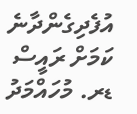އުފެދިގެންދާނެ ކަމަށް ރައީސް ޑރ. މުހައްމަދު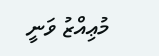މުޢިއްޒު ވަނީ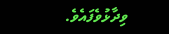ވިދާޅުވެފައެވެ.